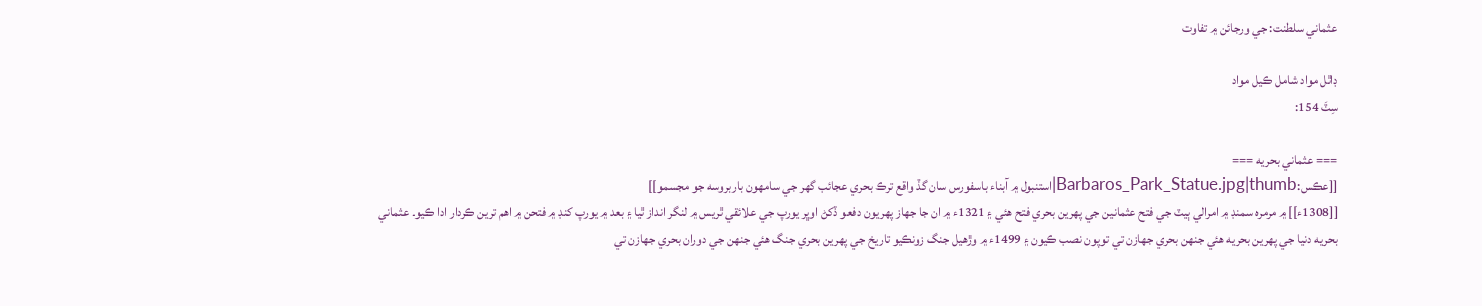عثماني سلطنت: جي ورجائن ۾ تفاوت

ڊاٿل مواد شامل ڪيل مواد
سِٽَ 154:

=== عثماني بحريه ===
[[عڪس:Barbaros_Park_Statue.jpg|thumb|استنبول ۾ آبناء باسفورس سان گڏ واقع ترڪ بحري عجائب گھر جي سامهون باربروسه جو مجسمو]]
[[1308ء]] ۾ مرمره سمنڊ ۾ امرالي ٻيٽ جي فتح عثمانين جي پهرين بحري فتح هئي ۽ 1321ء ۾ ان جا جهاز پهريون دفعو ڏکڻ اوڀر يورپ جي علائقي ٿريس ۾ لنگر انداز ٿيا ۽ بعد ۾ يورپ کنڊ ۾ فتحن ۾ اهم ترين ڪردار ادا ڪيو۔ عثماني بحريه دنيا جي پهرين بحريه هئي جنهن بحري جهازن تي توپون نصب ڪيون ۽ 1499ء ۾ وڙهيل جنگ زونڪيو تاريخ جي پهرين بحري جنگ هئي جنهن جي دوران بحري جهازن تي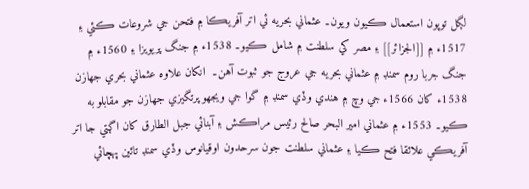لڳل توپون استعمال ڪيون ويون۔ عثماني بحريه ئي اتر آفريڪا ۾ فتحن جي شروعات ڪئي ۽ 1517ء ۾ [[الجزائر]] ۽ مصر کي سلطنت ۾ شامل ڪيو۔ 1538ء ۾ جنگ پریويزا ۽ 1560ء ۾ جنگ جربا روم سمنڊ ۾ عثماني بحريه جي عروج جو ثبوت آهن۔  انکان علاوه عثماني بحري جهازن 1538ء کان 1566ء جي وچ ۾ هندي وڏي سمنڊ ۾ گوا جي ويجھو پرتگيزي جهازن جو مقابلو به ڪيو۔ 1553ء ۾ عثماني امير البحر صالح رئيس مراڪش ۽ آبنائي جبل الطارق کان اڳتي جا اتر آفريڪي علائقا فتح ڪيا ۽ عثماني سلطنت جون سرحدون اوقيانوس وڏي سمنڊ تائين پهچائي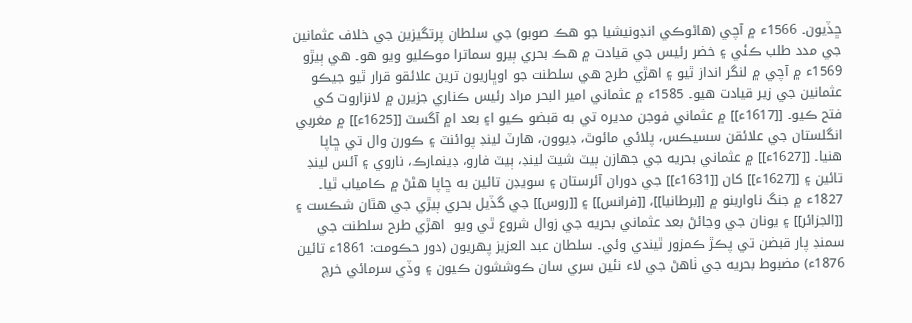ڇڏيون۔ 1566ء ۾ آچي (هاڻوڪي انڊونيشيا جو هڪ صوبو) جي سلطان پرتگيزين جي خلاف عثمانين جي مدد طلب ڪئي ۽ خضر رئيس جي قيادت ۾ هڪ بحري ٻيرو سماترا موڪليو ويو هو۔ هي ٻيڙو 1569ء ۾ آچي ۾ لنگر انداز ٿيو ۽ اهڙي طرح هي سلطنت جو اوڀاريون ترين علائقو قرار ٿيو جيڪو عثمانين جي زير قيادت هيو۔ 1585ء ۾ عثماني امير البحر مراد رئيس ڪناري جزيرن ۾ لانزاروت کي فتح ڪيو۔ [[1617ء]] ۾ عثماني فوجن مديره تي به قبضو ڪيو ا۽ بعد ا۾ آگسٽ [[1625ء]] ۾ مغربي انگلستان جي علائقن سسيڪس، پلائي مائوٿ، ڊيوون، هارٽ لينڊ پوائنٽ ۽ ڪورن وال تي ڇاپا هنيا۔ [[1627ء]] ۾ عثماني بحريه جي جهازن ٻيٽ شيٽ لينڊ، ٻيٽ فارو، ڊينمارڪ، ناروي ۽ آئس لينڊ تائين ۽ [[1627ء]] کان [[1631ء]] جي دوران آئرستان ۽ سويڊن تائين به ڇاپا هڻڻ ۾ ڪامياب ٿيا۔
1827ء ۾ جنگ ناوارينو ۾ [[برطانيا]]، [[فرانس]] ۽ [[روس]] جي گڏيل بحري ٻيڙي جي هٿان شڪست ۽ [[الجزائر]] ۽ يونان جي وڃائڻ بعد عثماني بحريه جي زوال شروع ٿي ويو  اهڙي طرح سلطنت جي سمنڊ پار قبضن تي پڪڙ ڪمزور ٿيندي وئي۔ سلطان عبد العزيز پهريون (دور حڪومت: 1861ء تائين 1876ء) مضبوط بحريه جي ٺاهڻ جي لاء نئين سري سان ڪوششون ڪيون ۽ وڏي سرمائي خرچ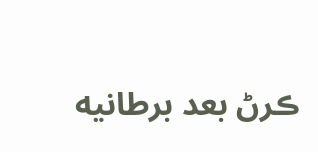ڪرڻ بعد برطانيه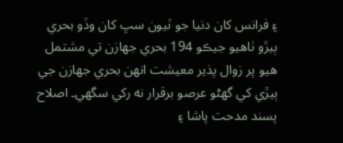۽ فرانس کان دنيا جو ٽيون سڀ کان وڏو بحري ٻيڙو ٺاهيو جيڪو 194 بحري جهازن تي مشتمل هيو پر زوال پذير معيشت انهن بحري جهازن جي ٻيڙي کي گھڻو عرصو برقرار نه رکي سگھي۔ اصلاح پسند مدحت پاشا ۽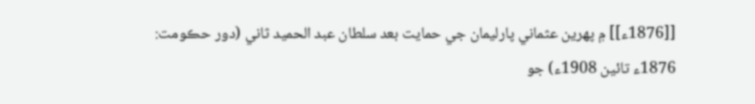[[1876ء]] ۾ پهرين عثماني پارليمان جي حمايت بعد سلطان عبد الحميد ثاني (دور حڪومت: 1876ء تائين 1908ء) جو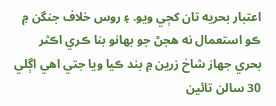اعتبار بحريه تان کڄي ويو. ۽ روس خلاف جنگن ۾ ڪو استعمال نه هجڻ جو بهانو بنا ڪري اڪثر بحري جهاز شاخ زرين ۾ بند ڪيا ويا جتي اهي اڳلي 30 سالن تائين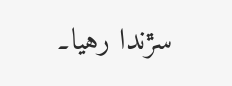سڙندا رهيا۔